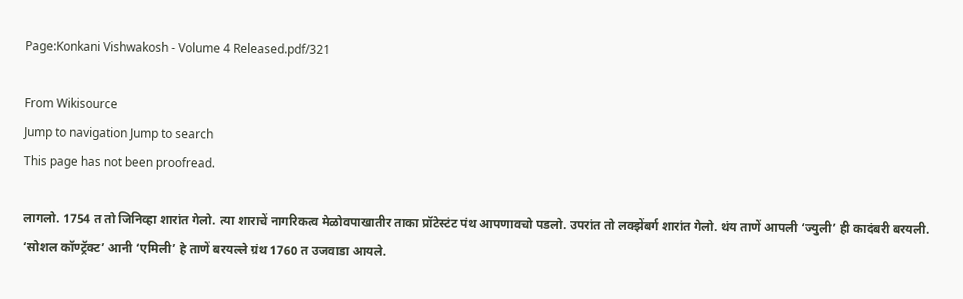Page:Konkani Vishwakosh - Volume 4 Released.pdf/321

From Wikisource
Jump to navigation Jump to search
This page has not been proofread.

लागलो. 1754 त तो जिनिव्हा शारांत गेलो. त्या शाराचें नागरिकत्व मेळोवपाखातीर ताका प्रॉटेस्टंट पंथ आपणावचो पडलो. उपरांत तो लक्झेंबर्ग शारांत गेलो. थंय ताणें आपली ‘ज्युली’ ही कादंबरी बरयली. ‘सोशल कॉण्ट्रॅक्ट’ आनी ‘एमिली’ हे ताणें बरयल्ले ग्रंथ 1760 त उजवाडा आयले.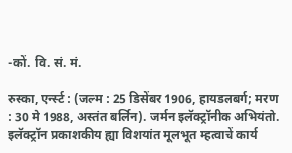-कों. वि. सं. मं.

रुस्का, एर्न्स्ट : (जल्म : 25 डिसेंबर 1906, हायडलबर्ग; मरण : 30 मे 1988, अस्तंत बर्लिन). जर्मन इलॅक्ट्रॉनीक अभियंतो. इलॅक्ट्रॉन प्रकाशकीय ह्या विशयांत मूलभूत म्हत्वाचें कार्य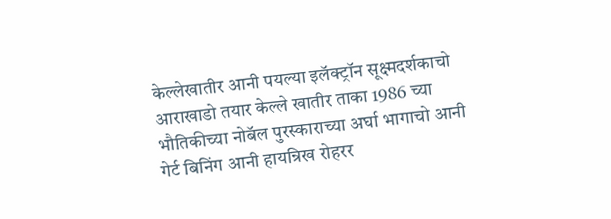केल्लेखातीर आनी पयल्या इलॅक्ट्रॉन सूक्ष्मदर्शकाचो आराखाडो तयार केल्ले खातीर ताका 1986 च्या भौतिकीच्या नोबॅल पुरस्काराच्या अर्घा भागाचो आनी गेर्ट बिनिंग आनी हायन्रिख रोहरर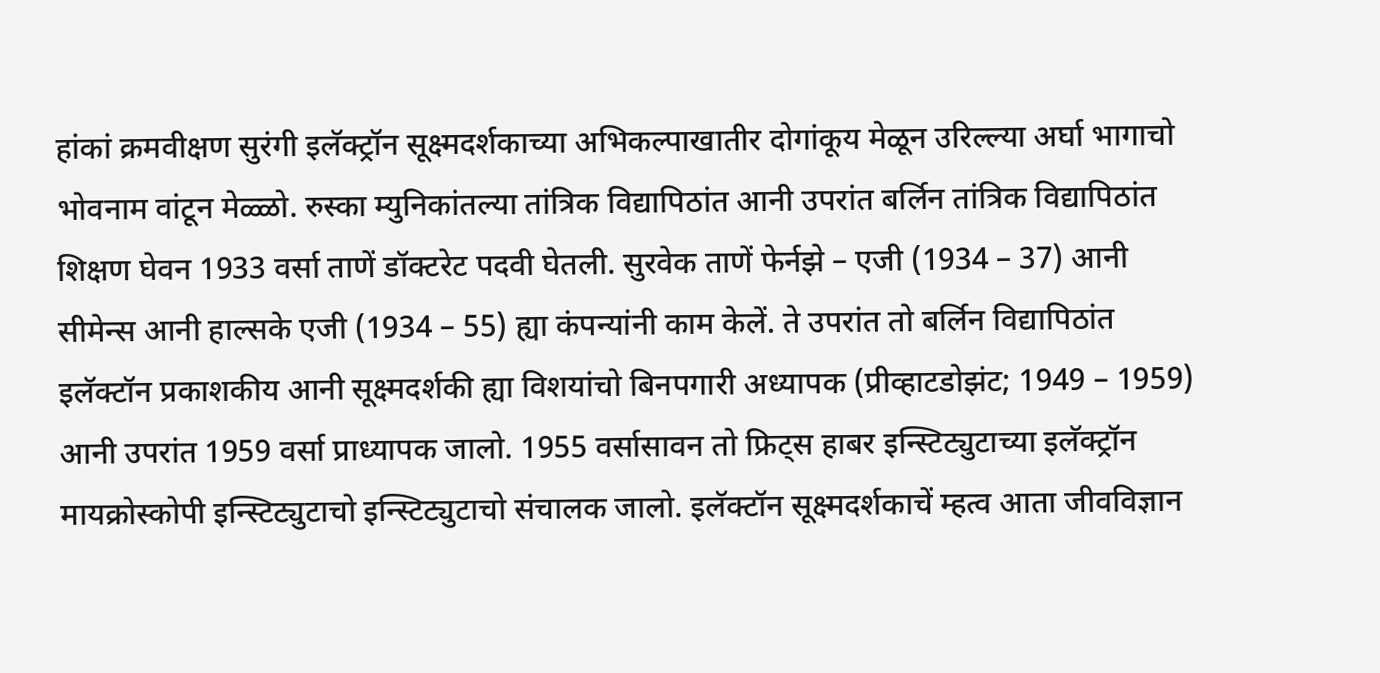हांकां क्रमवीक्षण सुरंगी इलॅक्ट्रॉन सूक्ष्मदर्शकाच्या अभिकल्पाखातीर दोगांकूय मेळून उरिल्ल्या अर्घा भागाचो भोवनाम वांटून मेळ्ळो. रुस्का म्युनिकांतल्या तांत्रिक विद्यापिठांत आनी उपरांत बर्लिन तांत्रिक विद्यापिठांत शिक्षण घेवन 1933 वर्सा ताणें डॉक्टरेट पदवी घेतली. सुरवेक ताणें फेर्नझे – एजी (1934 – 37) आनी सीमेन्स आनी हाल्सके एजी (1934 – 55) ह्या कंपन्यांनी काम केलें. ते उपरांत तो बर्लिन विद्यापिठांत इलॅक्टॉन प्रकाशकीय आनी सूक्ष्मदर्शकी ह्या विशयांचो बिनपगारी अध्यापक (प्रीव्हाटडोझंट; 1949 – 1959) आनी उपरांत 1959 वर्सा प्राध्यापक जालो. 1955 वर्सासावन तो फ्रिट्स हाबर इन्स्टिट्युटाच्या इलॅक्ट्रॉन मायक्रोस्कोपी इन्स्टिट्युटाचो इन्स्टिट्युटाचो संचालक जालो. इलॅक्टॉन सूक्ष्मदर्शकाचें म्हत्व आता जीवविज्ञान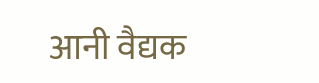आनी वैद्यक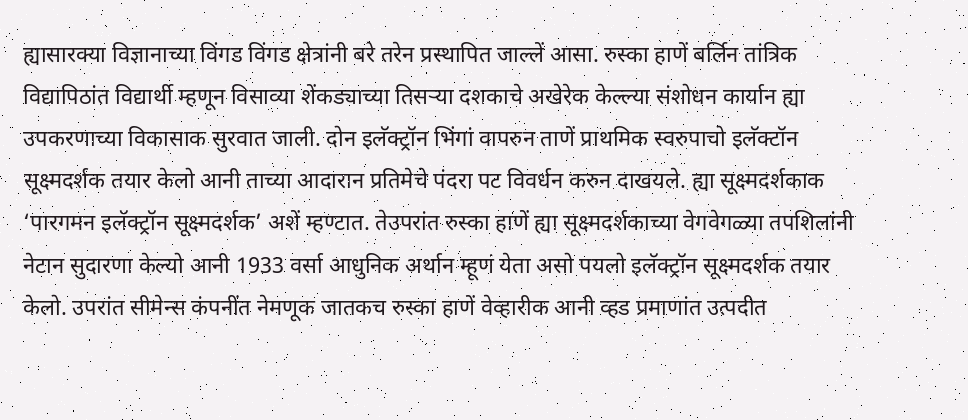ह्यासारक्या विज्ञानाच्या विंगड विंगड क्षेत्रांनी बरे तरेन प्रस्थापित जाल्लें आसा. रुस्का हाणें बर्लिन तांत्रिक विद्यापिठांत विद्यार्थी म्हणून विसाव्या शेंकड्याच्या तिसऱ्या दशकाचे अखेरेक केल्ल्या संशोधन कार्यान ह्या उपकरणाच्या विकासाक सुरवात जाली. दोन इलॅक्ट्रॉन भिंगां वापरुन ताणें प्राथमिक स्वरुपाचो इलॅक्टॉन सूक्ष्मदर्शक तयार केलो आनी ताच्या आदारान प्रतिमेचे पंदरा पट विवर्धन करुन दाखयले. ह्या सूक्ष्मदर्शकाक ‘पारगमन इलॅक्ट्रॉन सूक्ष्मदर्शक’ अशें म्हण्टात. तेउपरांत रुस्का हाणें ह्या सूक्ष्मदर्शकाच्या वेगवेगळ्या तपशिलांनी नेटान सुदारणा केल्यो आनी 1933 वर्सा आधुनिक अर्थान म्हूणं येता असो पयलो इलॅक्ट्रॉन सूक्ष्मदर्शक तयार केलो. उपरांत सीमेन्स कंपनींत नेमणूक जातकच रुस्का हाणें वेव्हारीक आनी व्हड प्रमाणांत उत्पदीत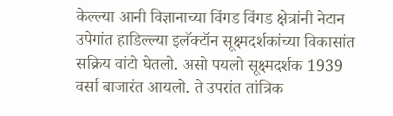केल्ल्या आनी विज्ञानाच्या विंगड विंगड क्षेत्रांनी नेटान उपेगांत हाडिल्ल्या इलॅक्टॉन सूक्ष्मदर्शकांच्या विकासांत सक्रिय वांटो घेतलो. असो पयलो सूक्ष्मदर्शक 1939 वर्सा बाजारंत आयलो. ते उपरांत तांत्रिक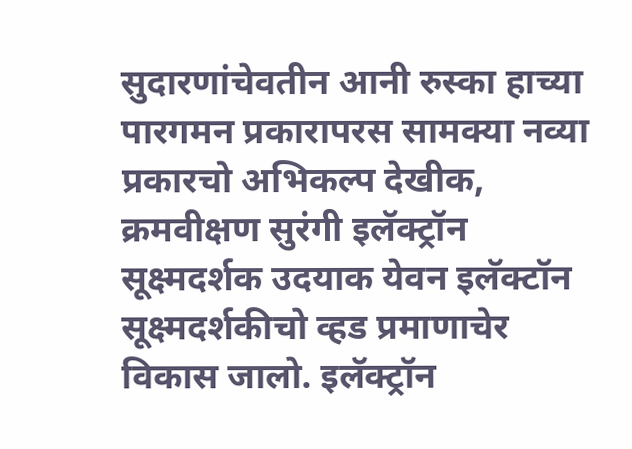सुदारणांचेवतीन आनी रुस्का हाच्या पारगमन प्रकारापरस सामक्या नव्या प्रकारचो अभिकल्प देखीक, क्रमवीक्षण सुरंगी इलॅक्ट्रॉन सूक्ष्मदर्शक उदयाक येवन इलॅक्टॉन सूक्ष्मदर्शकीचो व्हड प्रमाणाचेर विकास जालो. इलॅक्ट्रॉन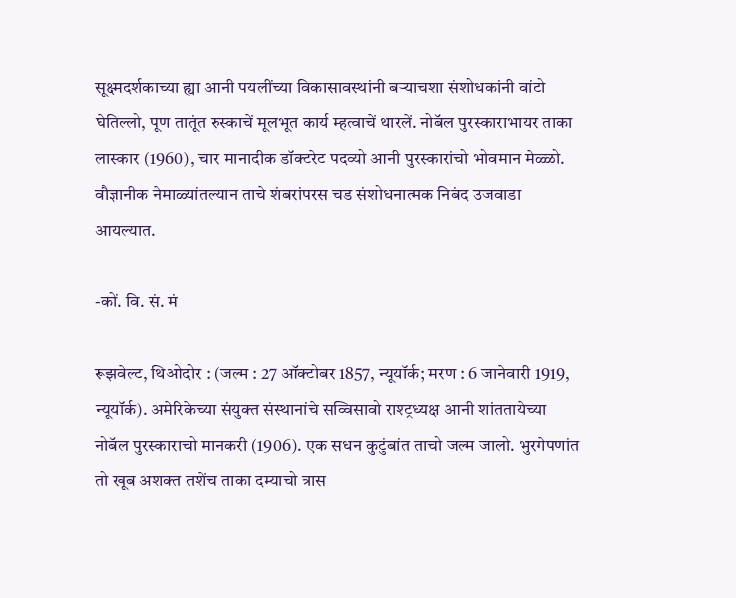सूक्ष्मदर्शकाच्या ह्या आनी पयलींच्या विकासावस्थांनी बऱ्याचशा संशोधकांनी वांटो घेतिल्लो, पूण तातूंत रुस्काचें मूलभूत कार्य म्हत्वाचें थारलें. नोबॅल पुरस्काराभायर ताका लास्कार (1960), चार मानादीक डॉक्टरेट पदव्यो आनी पुरस्कारांचो भोवमान मेळ्ळो. वौज्ञानीक नेमाळ्यांतल्यान ताचे शंबरांपरस चड संशोधनात्मक निबंद उजवाडा आयल्यात.

-कों. वि. सं. मं

रूझवेल्ट, थिओदोर : (जल्म : 27 ऑक्टोबर 1857, न्यूयॉर्क; मरण : 6 जानेवारी 1919, न्यूयॉर्क). अमेरिकेच्या संयुक्त संस्थानांचे सव्विसावो राश्ट्रध्यक्ष आनी शांततायेच्या नोबॅल पुरस्काराचो मानकरी (1906). एक सधन कुटुंबांत ताचो जल्म जालो. भुरगेपणांत तो खूब अशक्त तशेंच ताका दम्याचो त्रास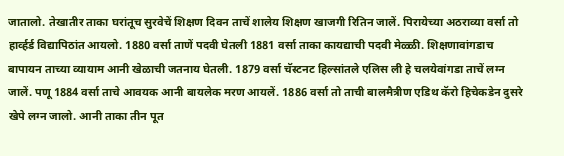जातालो. तेखातीर ताका घरांतूच सुरवेचें शिक्षण दिवन ताचें शालेय शिक्षण खाजगी रितिन जालें. पिरायेच्या अठराव्या वर्सा तो हार्व्हर्ड विद्यापिठांत आयलो. 1880 वर्सा ताणें पदवी घेतली 1881 वर्सा ताका कायद्याची पदवी मेळ्ळी. शिक्षणावांगडाच बापायन ताच्या व्यायाम आनी खेळाची जतनाय घेतली. 1879 वर्सा चॅस्टनट हिल्सांतले एलिस ली हे चलयेवांगडा ताचें लग्न जालें. पणू 1884 वर्सा ताचे आवयक आनी बायलेक मरण आयलें. 1886 वर्सा तो ताची बालमैत्रीण एडिथ कॅरो हिचेकडेन दुसरे खेपे लग्न जालो. आनी ताका तीन पूत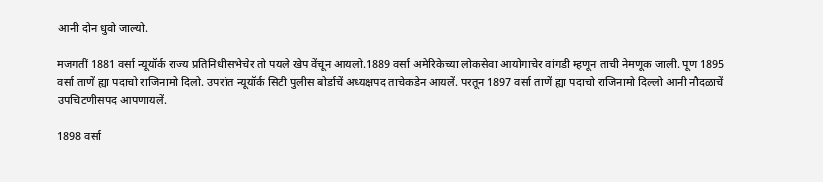आनी दोन धुवो जाल्यो.

मजगतीं 1881 वर्सा न्यूयॉर्क राज्य प्रतिनिधीसभेचेर तो पयले खेप वेंचून आयलो.1889 वर्सा अमेरिकेच्या लोकसेवा आयोगाचेर वांगडी म्हणून ताची नेमणूक जाली. पूण 1895 वर्सा ताणें ह्या पदाचो राजिनामो दिलो. उपरांत न्यूयॉर्क सिटी पुलीस बोर्डाचें अध्यक्षपद ताचेकडेन आयलें. परतून 1897 वर्सा ताणें ह्या पदाचो राजिनामो दिल्लो आनी नौदळाचें उपचिटणीसपद आपणायलें.

1898 वर्सा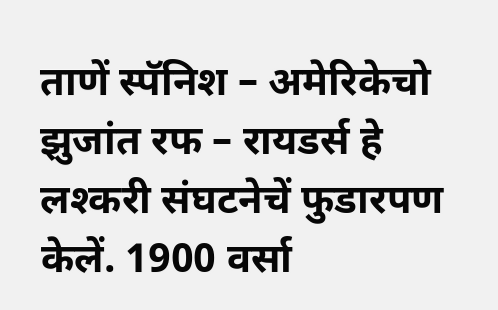ताणें स्पॅनिश – अमेरिकेचो झुजांत रफ – रायडर्स हे लश्करी संघटनेचें फुडारपण केलें. 1900 वर्सा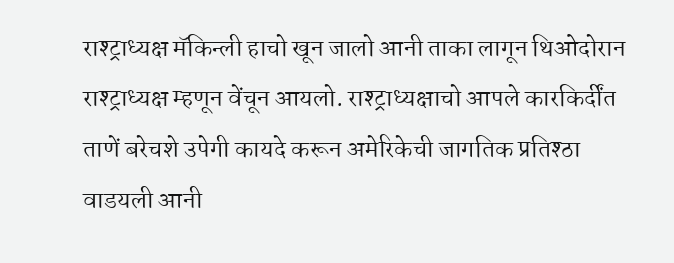राश्ट्राध्यक्ष मॅकिन्ली हाचो खून जालो आनी ताका लागून थिओदोरान राश्ट्राध्यक्ष म्हणून वेंचून आयलो. राश्ट्राध्यक्षाचो आपले कारकिर्दींत ताणें बरेचशे उपेगी कायदे करून अमेरिकेची जागतिक प्रतिश्ठा वाडयली आनी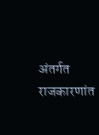अंतर्गत राजकारणांत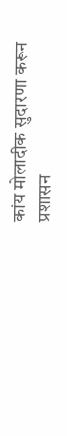कांय मोलादीक सुदारणा करून प्रशासन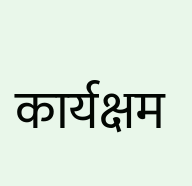कार्यक्षम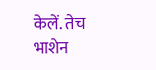केलें. तेच भाशेन